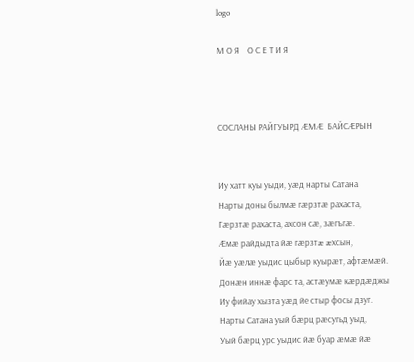logo

М О Я    О С Е Т И Я



СОСЛАНЫ РАЙГУЫРД ÆМÆ  БАЙСÆРЫН


Иу хатт куы уыди, уæд нарты Сатана
Нарты доны былмæ гæрзтæ рахаста,
Гæрзтæ рахаста, ахсон сæ, зæгъгæ.
Æмæ райдыдта йæ гæрзтæ æхсын,
Йæ уæлæ уыдис цыбыр куырæт, афтæмæй.
Донæн иннæ фарс та, астæумæ кæрдæджы
Иу фийау хызта уæд йе стыр фосы дзуг.
Нарты Сатана уый бæрц рæсугьд уыд,
Уый бæрц урс уыдис йæ буар æмæ йæ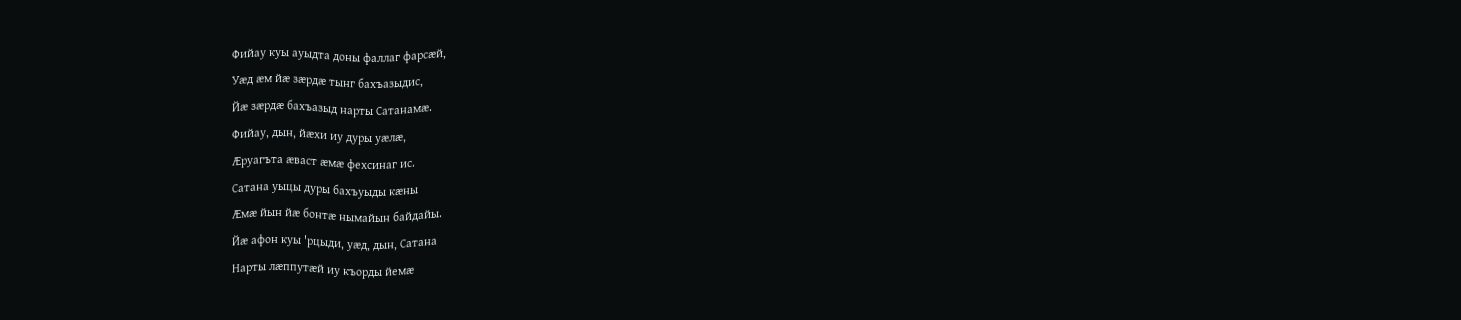Фийау куы ауыдта доны фаллаг фарсæй,
Уæд æм йæ зæрдæ тынг бахъазыдис,
Йæ зæрдæ бахъазыд нарты Сатанамæ.
Фийау, дын, йæхи иу дуры уæлæ,
Æруагъта æваст æмæ фехсинаг ис.
Сатана уыцы дуры бахъуыды кæны
Æмæ йын йæ бонтæ нымайын байдайы.
Йæ афон куы 'рцыди, уæд, дын, Сатана
Нарты лæппутæй иу къорды йемæ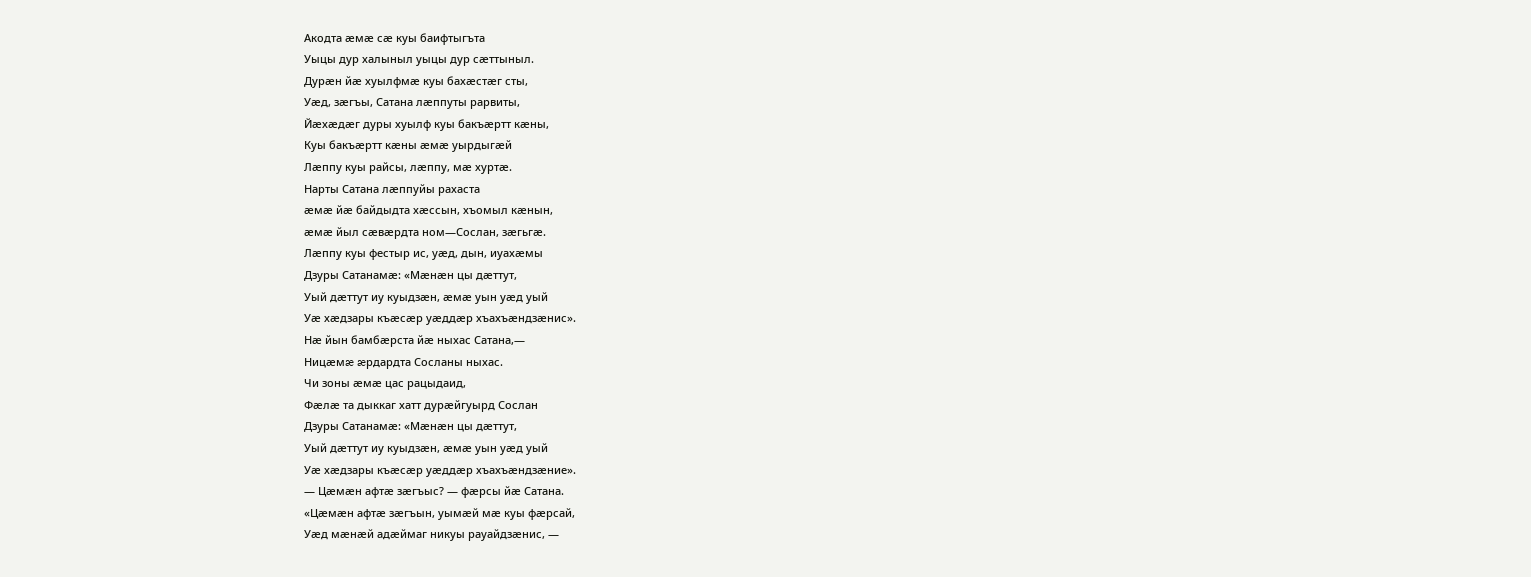Акодта æмæ сæ куы баифтыгъта
Уыцы дур халыныл уыцы дур сæттыныл.
Дурæн йæ хуылфмæ куы бахæстæг сты,
Уæд, зæгъы, Сатана лæппуты рарвиты,
Йæхæдæг дуры хуылф куы бакъæртт кæны,
Куы бакъæртт кæны æмæ уырдыгæй
Лæппу куы райсы, лæппу, мæ хуртæ.
Нарты Сатана лæппуйы рахаста
æмæ йæ байдыдта хæссын, хъомыл кæнын,
æмæ йыл сæвæрдта ном—Сослан, зæгьгæ.
Лæппу куы фестыр ис, уæд, дын, иуахæмы
Дзуры Сатанамæ: «Мæнæн цы дæттут,
Уый дæттут иу куыдзæн, æмæ уын уæд уый
Уæ хæдзары къæсæр уæддæр хъахъæндзæнис».
Нæ йын бамбæрста йæ ныхас Сатана,—
Ницæмæ æрдардта Сосланы ныхас.
Чи зоны æмæ цас рацыдаид,
Фæлæ та дыккаг хатт дурæйгуырд Сослан
Дзуры Сатанамæ: «Мæнæн цы дæттут,
Уый дæттут иу куыдзæн, æмæ уын уæд уый
Уæ хæдзары къæсæр уæддæр хъахъæндзæние».
— Цæмæн афтæ зæгъыс? — фæрсы йæ Сатана.
«Цæмæн афтæ зæгъын, уымæй мæ куы фæрсай,
Уæд мæнæй адæймаг никуы рауайдзæнис, —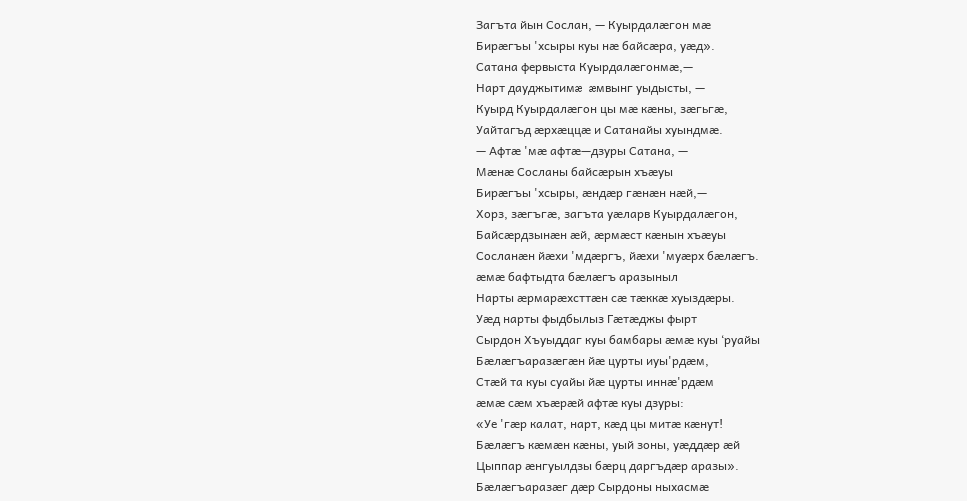Загъта йын Сослан, — Куырдалæгон мæ
Бирæгъы 'хсыры куы нæ байсæра, уæд».
Сатана фервыста Куырдалæгонмæ,—
Нарт дауджытимæ æмвынг уыдысты, —
Куырд Куырдалæгон цы мæ кæны, зæгьгæ,
Уайтагъд æрхæццæ и Сатанайы хуындмæ.
— Афтæ 'мæ афтæ—дзуры Сатана, —
Мæнæ Сосланы байсæрын хъæуы
Бирæгъы 'хсыры, æндæр гæнæн нæй,—
Хорз, зæгъгæ, загъта уæларв Куырдалæгон,
Байсæрдзынæн æй, æрмæст кæнын хъæуы
Сосланæн йæхи 'мдæргъ, йæхи 'муæрх бæлæгъ.
æмæ бафтыдта бæлæгъ аразыныл
Нарты æрмарæхсттæн сæ тæккæ хуыздæры.
Уæд нарты фыдбылыз Гæтæджы фырт
Сырдон Хъуыддаг куы бамбары æмæ куы ‘руайы
Бæлæгъаразæгæн йæ цурты иуы'рдæм,
Стæй та куы суайы йæ цурты иннæ'рдæм
æмæ сæм хъæрæй афтæ куы дзуры:
«Уе 'гæр калат, нарт, кæд цы митæ кæнут!
Бæлæгъ кæмæн кæны, уый зоны, уæддæр æй
Цыппар æнгуылдзы бæрц даргъдæр аразы».
Бæлæгъаразæг дæр Сырдоны ныхасмæ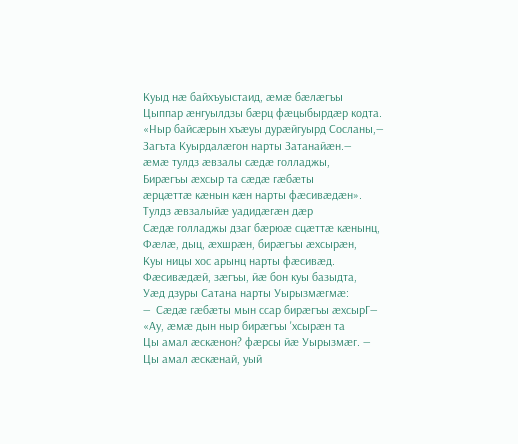Куыд нæ байхъуыстаид, æмæ бæлæгъы
Цыппар æнгуылдзы бæрц фæцыбырдæр кодта.
«Ныр байсæрын хъæуы дурæйгуырд Сосланы,—
Загъта Куырдалæгон нарты Затанайæн.—
æмæ тулдз æвзалы сæдæ голладжы,
Бирæгъы æхсыр та сæдæ гæбæты
æрцæттæ кæнын кæн нарты фæсивæдæн».
Тулдз æвзалыйæ уадидæгæн дæр
Сæдæ голладжы дзаг бæрюæ сцæттæ кæнынц,
Фæлæ, дыц, æхшрæн, бирæгъы æхсырæн,
Куы ницы хос арынц нарты фæсивæд.
Фæсивæдæй, зæгъы, йæ бон куы базыдта,
Уæд дзуры Сатана нарты Уырызмæгмæ:
—  Сæдæ гæбæты мын ссар бирæгъы æхсырГ—
«Ау, æмæ дын ныр бирæгъы 'хсырæн та
Цы амал æскæнон? фæрсы йæ Уырызмæг. —
Цы амал æскæнай, уый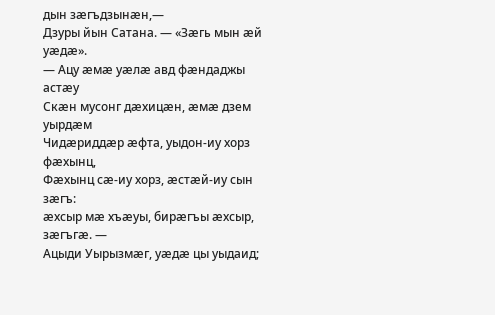дын зæгъдзынæн,—
Дзуры йын Сатана. — «Зæгь мын æй уæдæ».
— Ацу æмæ уæлæ авд фæндаджы астæу
Скæн мусонг дæхицæн, æмæ дзем уырдæм
Чидæриддæр æфта, уыдон-иу хорз фæхынц,
Фæхынц сæ-иу хорз, æстæй-иу сын зæгъ:
æхсыр мæ хъæуы, бирæгъы æхсыр, зæгъгæ. —
Ацыди Уырызмæг, уæдæ цы уыдаид;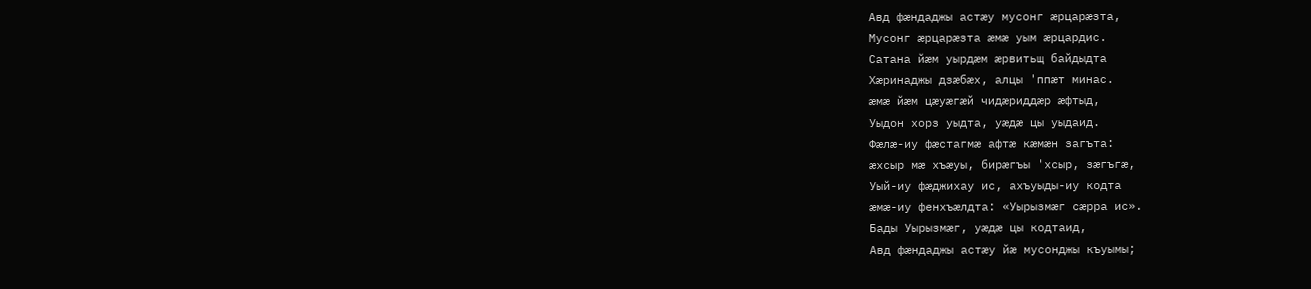Авд фæндаджы астæу мусонг æрцарæзта,
Мусонг æрцарæзта æмæ уым æрцардис.
Сатана йæм уырдæм æрвитьщ байдыдта
Хæринаджы дзæбæх, алцы 'ппæт минас.
æмæ йæм цæуæгæй чидæриддæр æфтыд,
Уыдон хорз уыдта, уæдæ цы уыдаид.
Фæлæ-иу фæстагмæ афтæ кæмæн загъта:
æхсыр мæ хъæуы, бирæгъы 'хсыр, зæгъгæ,
Уый-иу фæджихау ис, ахъуыды-иу кодта
æмæ-иу фенхъæлдта: «Уырызмæг сæрра ис».
Бады Уырызмæг, уæдæ цы кодтаид,
Авд фæндаджы астæу йæ мусонджы къуымы;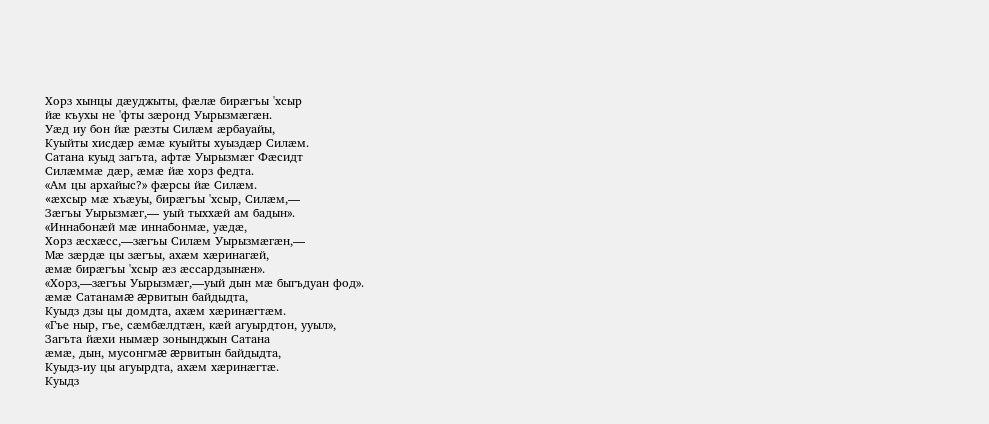Хорз хынцы дæуджыты, фæлæ бирæгъы 'хсыр
йæ къухы не 'фты зæронд Уырызмæгæн.
Уæд иу бон йæ рæзты Силæм æрбауайы,
Куыйты хисдæр æмæ куыйты хуыздæр Силæм.
Сатана куыд загъта, афтæ Уырызмæг Фæсидт
Силæммæ дæр, æмæ йæ хорз федта.
«Ам цы архайыс?» фæрсы йæ Силæм.
«æхсыр мæ хъæуы, бирæгъы 'хсыр, Силæм,—
Зæгъы Уырызмæг,— уый тыххæй ам бадын».
«Иннабонæй мæ иннабонмæ, уæдæ,
Хорз æсхæсс,—зæгъы Силæм Уырызмæгæн,—
Мæ зæрдæ цы зæгъы, ахæм хæринагæй,
æмæ бирæгъы 'хсыр æз æссардзынæн».
«Хорз,—зæгъы Уырызмæг,—уый дын мæ быгъдуан фод».
æмæ Сатанамæ æрвитын байдыдта,
Куыдз дзы цы домдта, ахæм хæринæгтæм.
«Гъе ныр, гъе, сæмбæлдтæн, кæй агуырдтон, ууыл»,
Загъта йæхи нымæр зонынджын Сатана
æмæ, дын, мусонгмæ æрвитын байдыдта,
Куыдз-иу цы агуырдта, ахæм хæринæгтæ.
Куыдз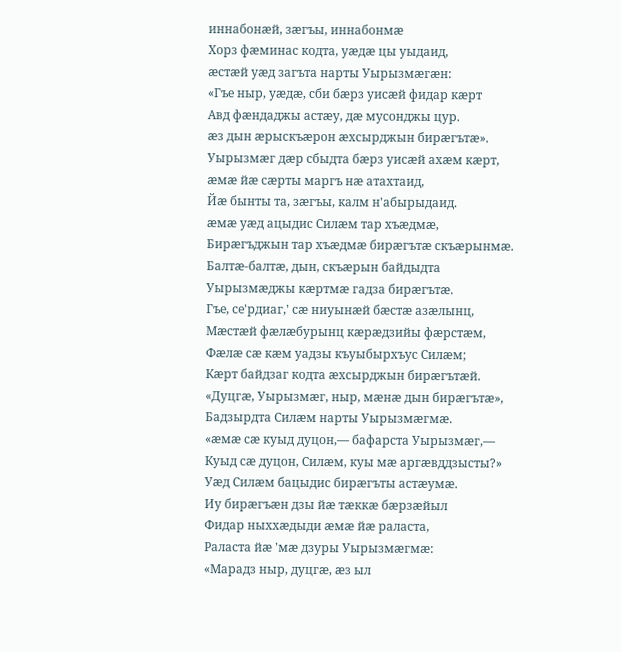иннабонæй, зæгъы, иннабонмæ
Хорз фæминас кодта, уæдæ цы уыдаид,
æстæй уæд загъта нарты Уырызмæгæн:
«Гъе ныр, уæдæ, сби бæрз уисæй фидар кæрт
Авд фæндаджы астæу, дæ мусонджы цур.
æз дын æрыскъæрон æхсырджын бирæгътæ».
Уырызмæг дæр сбыдта бæрз уисæй ахæм кæрт,
æмæ йæ сæрты маргъ нæ атахтаид,
Йæ бынты та, зæгъы, калм н'абырыдаид.
æмæ уæд ацыдис Силæм тар хъæдмæ,
Бирæгъджын тар хъæдмæ бирæгътæ скъæрынмæ.
Балтæ-балтæ, дын, скъæрын байдыдта
Уырызмæджы кæртмæ гадза бирæгътæ.
Гъе, се'рдиаг,' сæ ниуынæй бæстæ азæлынц,
Мæстæй фæлæбурынц кæрæдзийы фæрстæм,
Фæлæ сæ кæм уадзы къуыбырхъус Силæм;
Кæрт байдзаг кодта æхсырджын бирæгътæй.
«Дуцгæ, Уырызмæг, ныр, мæнæ дын бирæгътæ»,
Бадзырдта Силæм нарты Уырызмæгмæ.
«æмæ сæ куыд дуцон,— бафарста Уырызмæг,—
Куыд сæ дуцон, Силæм, куы мæ аргæвддзысты?»
Уæд Силæм бацыдис бирæгъты астæумæ.
Иу бирæгъæн дзы йæ тæккæ бæрзæйыл
Фидар ныххæдыди æмæ йæ раласта,
Раласта йæ 'мæ дзуры Уырызмæгмæ:
«Марадз ныр, дуцгæ, æз ыл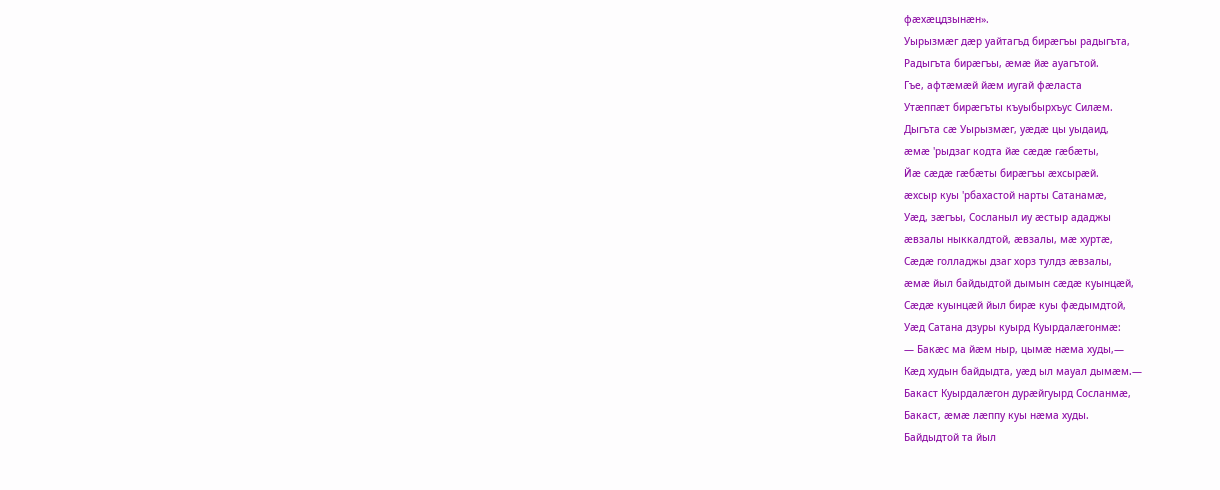фæхæцдзынæн».
Уырызмæг дæр уайтагъд бирæгъы радыгъта,
Радыгъта бирæгъы, æмæ йæ ауагътой.
Гъе, афтæмæй йæм иугай фæласта
Утæппæт бирæгъты къуыбырхъус Силæм.
Дыгъта сæ Уырызмæг, уæдæ цы уыдаид,
æмæ 'рыдзаг кодта йæ сæдæ гæбæты,
Йæ сæдæ гæбæты бирæгъы æхсырæй.
æхсыр куы 'рбахастой нарты Сатанамæ,
Уæд, зæгъы, Сосланыл иу æстыр ададжы
æвзалы ныккалдтой, æвзалы, мæ хуртæ,
Сæдæ голладжы дзаг хорз тулдз æвзалы,
æмæ йыл байдыдтой дымын сæдæ куынцæй,
Сæдæ куынцæй йыл бирæ куы фæдымдтой,
Уæд Сатана дзуры куырд Куырдалæгонмæ:
— Бакæс ма йæм ныр, цымæ нæма худы,—
Кæд худын байдыдта, уæд ыл мауал дымæм.—
Бакаст Куырдалæгон дурæйгуырд Сосланмæ,
Бакаст, æмæ лæппу куы нæма худы.
Байдыдтой та йыл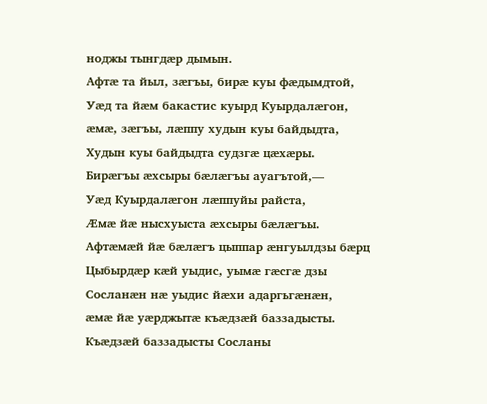ноджы тынгдæр дымын.
Афтæ та йыл, зæгъы, бирæ куы фæдымдтой,
Уæд та йæм бакастис куырд Куырдалæгон,
æмæ, зæгъы, лæппу худын куы байдыдта,
Худын куы байдыдта судзгæ цæхæры.
Бирæгъы æхсыры бæлæгъы ауагътой,—
Уæд Куырдалæгон лæппуйы райста,
Æмæ йæ нысхуыста æхсыры бæлæгъы.
Афтæмæй йæ бæлæгъ цыппар æнгуылдзы бæрц
Цыбырдæр кæй уыдис, уымæ гæсгæ дзы
Сосланæн нæ уыдис йæхи адаргьгæнæн,
æмæ йæ уæрджытæ къæдзæй баззадысты.
Къæдзæй баззадысты Сосланы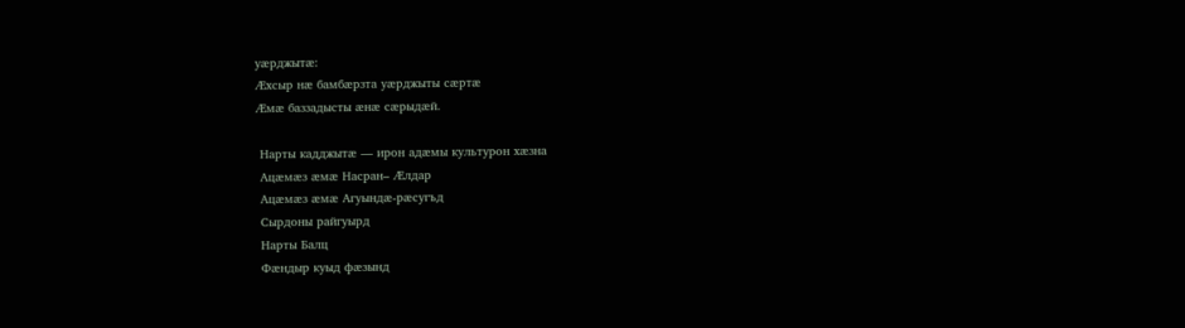уæрджытæ:
Æхсыр нæ бамбæрзта уæрджыты сæртæ
Æмæ баззадысты æнæ сæрыдæй.

 Нарты кадджытæ — ирон адæмы культурон хæзна
 Ацæмæз æмæ Насран– Æлдар
 Ацæмæз æмæ Агуындæ-рæсугъд
 Сырдоны райгуырд
 Нарты Балц
 Фæндыр куыд фæзынд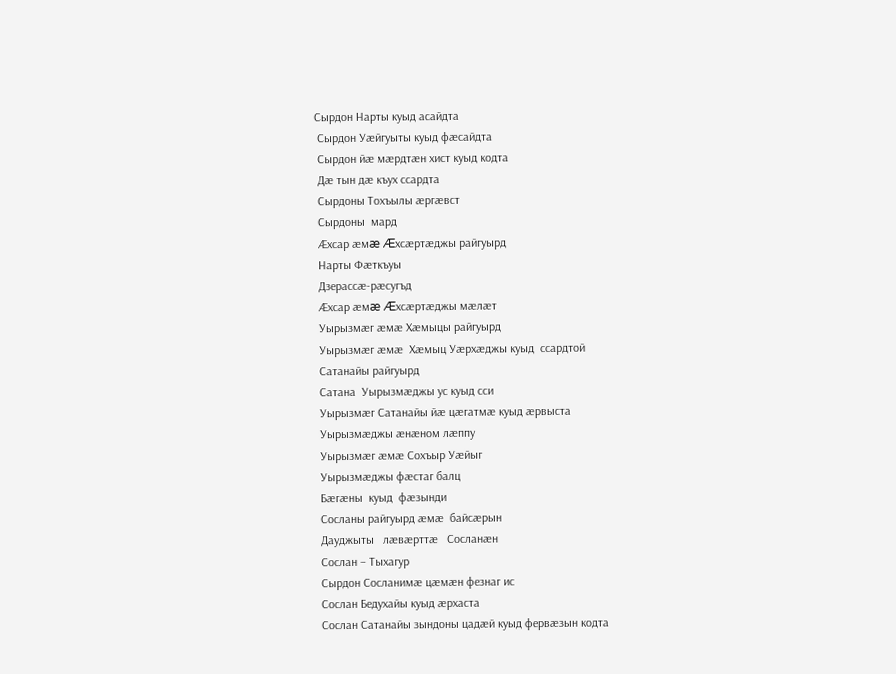Сырдон Нарты куыд асайдта
 Сырдон Уæйгуыты куыд фæсайдта
 Сырдон йæ мæрдтæн хист куыд кодта
 Дæ тын дæ къух ссардта
 Сырдоны Тохъылы æргæвст
 Сырдоны  мард
 Æхсар æмæ Æхсæртæджы райгуырд
 Нарты Фæткъуы
 Дзерассæ-рæсугъд
 Æхсар æмæ Æхсæртæджы мæлæт
 Уырызмæг æмæ Хæмыцы райгуырд
 Уырызмæг æмæ  Хæмыц Уæрхæджы куыд  ссардтой
 Сатанайы райгуырд
 Сатана  Уырызмæджы ус куыд сси
 Уырызмæг Сатанайы йæ цæгатмæ куыд æрвыста
 Уырызмæджы æнæном лæппу
 Уырызмæг æмæ Сохъыр Уæйыг
 Уырызмæджы фæстаг балц
 Бæгæны  куыд  фæзынди
 Сосланы райгуырд æмæ  байсæрын
 Дауджыты   лæвæрттæ   Сосланæн
 Сослан – Тыхагур
 Сырдон Сосланимæ цæмæн фезнаг ис
 Сослан Бедухайы куыд æрхаста
 Сослан Сатанайы зындоны цадæй куыд фервæзын кодта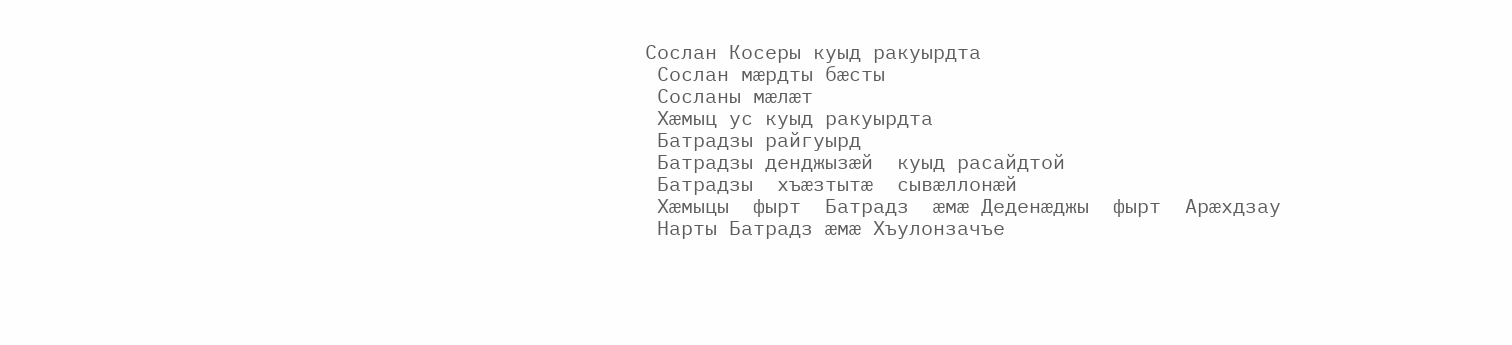Сослан Косеры куыд ракуырдта
 Сослан мæрдты бæсты
 Сосланы мæлæт
 Хæмыц ус куыд ракуырдта
 Батрадзы райгуырд
 Батрадзы денджызæй  куыд расайдтой
 Батрадзы  хъæзтытæ  сывæллонæй
 Хæмыцы  фырт  Батрадз  æмæ Деденæджы  фырт  Арæхдзау
 Нарты Батрадз æмæ Хъулонзачъе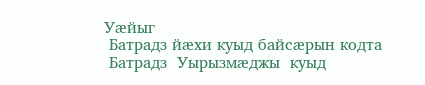Уæйыг
 Батрадз йæхи куыд байсæрын кодта
 Батрадз  Уырызмæджы  куыд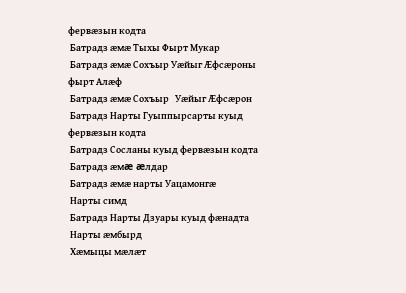фервæзын кодта
 Батрадз æмæ Тыхы Фырт Мукар
 Батрадз æмæ Сохъыр Уæйыг Æфсæроны фырт Алæф
 Батрадз æмæ Сохъыр   Уæйыг Æфсæрон
 Батрадз Нарты Гуыппырсарты куыд фервæзын кодта
 Батрадз Сосланы куыд фервæзын кодта
 Батрадз æмæ æлдар
 Батрадз æмæ нарты Уацамонгæ
 Нарты симд
 Батрадз Нарты Дзуары куыд фæнадта
 Нарты æмбырд
 Хæмыцы мæлæт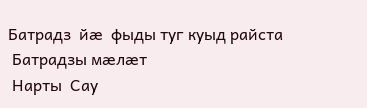Батрадз  йæ  фыды туг куыд райста
 Батрадзы мæлæт
 Нарты  Сау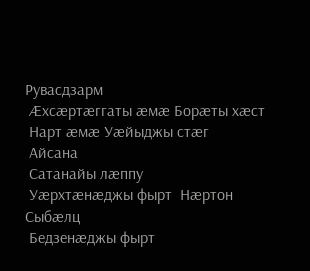Рувасдзарм
 Æхсæртæггаты æмæ Борæты хæст
 Нарт æмæ Уæйыджы стæг
 Айсана
 Сатанайы лæппу
 Уæрхтæнæджы фырт  Нæртон  Сыбæлц
 Бедзенæджы фырт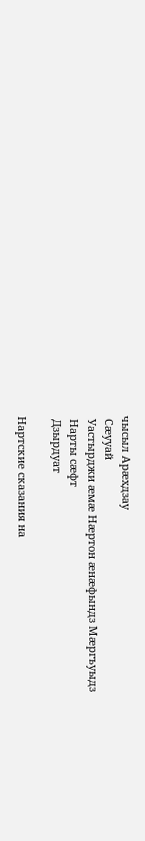чысыл Арæхдзау
 Сæууай
 Уастырджи æмæ Нæртон æнæфындз Мæргъуыдз
 Нарты сæфт
 Дзырдуат

Нартские сказания на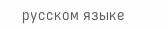русском языке